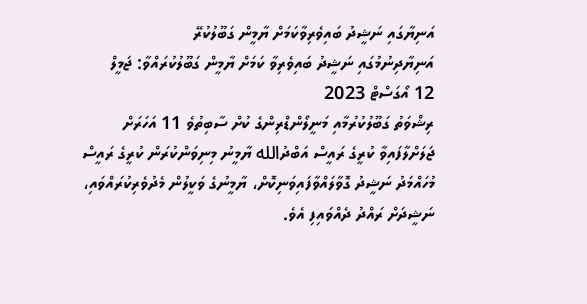އަނިޔާގައި ނަޝީދު ބައިވެރިވާކަމަށް ޔާމީން ގަބޫލުކުރޭ
އަނިޔާދިނުމުގައި ނަޝީދު ބައިވެރިވާ ކަމަށް ޔާމީން ގަބޫލުކުރައްވާ: ޖަމީލް
12 އޯގަސްޓް 2023
ރިޝްވަތު ގަބޫލުކުރުމާއި މަނީލޯންޑްރިންގެ ކުށް ސާބިތުވެ 11 އަހަރަށް ޖަލަށްލާފައިވާ ކުރީގެ ރައީސް އަބްދުالله ޔާމީނު މިނިވަންކުރަން ކުރީގެ ރައީސް މުހައްމަދު ނަޝީދު ގޮވާލައްވާފައިވަނިކޮށް، ޔާމީނުގެ ވަކީލުން މެދުވެރިކުރައްވައި، ނަޝީދަށް ރައްދު ދެއްވައިފި އެވެ.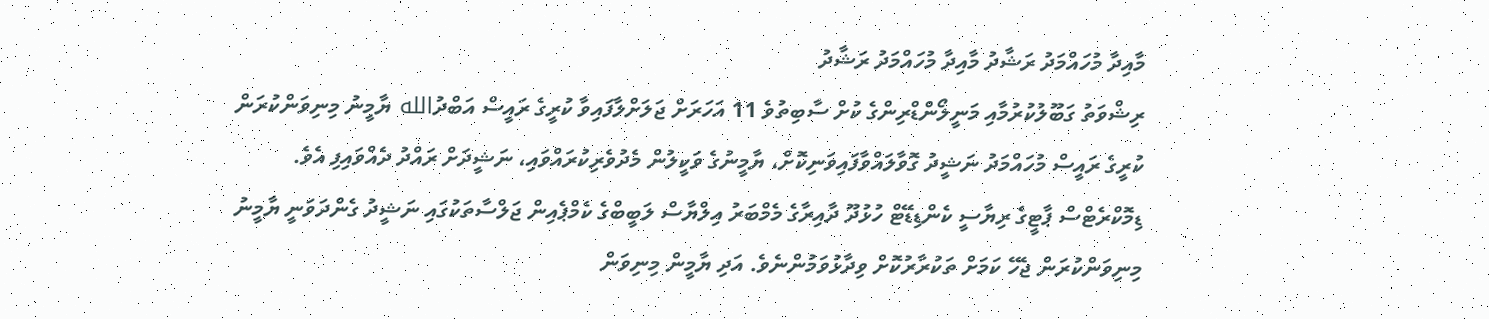މާއިދާ މުހައްމަދު ރަޝާދު މާއިދާ މުހައްމަދު ރަޝާދު
ރިޝްވަތު ގަބޫލުކުރުމާއި މަނީލޯންޑްރިންގެ ކުށް ސާބިތުވެ 11 އަހަރަށް ޖަލަށްލާފައިވާ ކުރީގެ ރައީސް އަބްދުالله ޔާމީނު މިނިވަންކުރަން ކުރީގެ ރައީސް މުހައްމަދު ނަޝީދު ގޮވާލައްވާފައިވަނިކޮށް، ޔާމީނުގެ ވަކީލުން މެދުވެރިކުރައްވައި، ނަޝީދަށް ރައްދު ދެއްވައިފި އެވެ.
ޑިމޮކްރެޓްސް ޕާޓީގެ ރިޔާސީ ކެންޑިޑޭޓް ހުޅުދޫ ދާއިރާގެ މެމްބަރު އިލްޔާސް ލަބީބްގެ ކެމްޕެއިން ޖަލްސާތަކުގައި ނަޝީދު ގެންދަވަނީ ޔާމީނު މިނިވަންކުރަން ޖެހޭ ކަމަށް ތަކުރާރުކޮށް ވިދާޅުވަމުންނެވެ. އަދި ޔާމީން މިނިވަން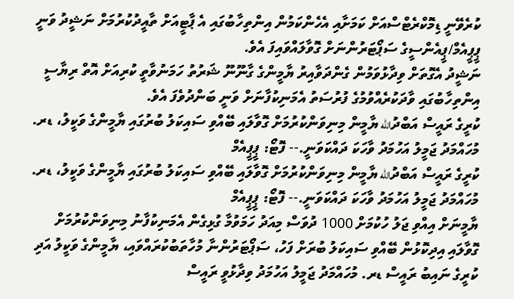ކުރެވޭނީ ޑިމޮކްރެޓްސްއަށް ކަމަށާއި އެހެންކަމުން އިންތިހާބުގައި އެ ޕާޓީއަށް ތާއީދުކުރުމަށް ނަޝީދު ވަނީ ޕީޕީއެމް/ޕީއެންސީގެ ސަޕޯޓަރުންނަށް ގޮވާލައްވައިފަ އެވެ.
ނަޝީދު އެގޮތަށް ވިދާޅުވަމުން ގެންދަވާއިރު ޔާމީންގެ ގާނޫނޫ ޝަރުތު ހަމަނުވާތީ ކުރިއަށް އޮތް ރިޔާސީ އިންތިހާބުގައި ވާދަކުރެއްވުމުގެ ފުރުސަތު އެމަނިކުފާނަށް ވަނީ ބަންދުވެފަ އެވެ.
ކުރީގެ ރައީސް އަބްދުالله ޔާމީން މިނިވަންކުރުމަށް ގޮވާލައި ބޭއްވި ސައިކަލު ބުރުގައި ޔާމީންގެ ވަކީލު، ޑރ. މުހައްމަދު ޖަމީލު އަހުމަދު ވާހަކަ ދައްކަވަނީ.-- ފޮޓޯ: ޕީޕީއެމް
ކުރީގެ ރައީސް އަބްދުالله ޔާމީން މިނިވަންކުރުމަށް ގޮވާލައި ބޭއްވި ސައިކަލު ބުރުގައި ޔާމީންގެ ވަކީލު، ޑރ. މުހައްމަދު ޖަމީލު އަހުމަދު ވާހަކަ ދައްކަވަނީ.-- ފޮޓޯ: ޕީޕީއެމް
ޔާމީނަށް އިއްވި ޖަލު ހުކުމަށް 1000 ދުވަސް މިއަދު ހަމަވުމާ ގުޅިގެން އެމަނިކުފާނު މިނިވަންކުރުމަށް ގޮވާލައި އިދިކޮޅުން ބޭއްވި ސައިކަލު ބުރަށް ފަހު، ސަޕޯޓަރުންނާ މުހާތަބުކުރައްވައި، ޔާމީންގެ ވަކީލު އަދި ކުރީގެ ނައިބު ރައީސް ޑރ. މުހައްމަދު ޖަމީލު އަހުމަދު ވިދާޅުވީ ރައީސް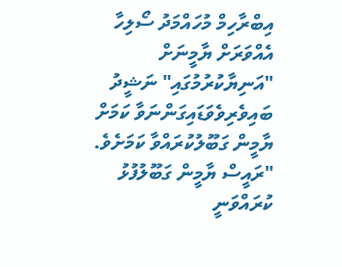އިބްރާހިމް މުހައްމަދު ސޯލިހާ އެއްވަރަށް ޔާމީނަށް "އަނިޔާކުރުމުގައި" ނަޝީދު ބައިވެރިވެވަޑައިގަންނަވާ ކަމަށް ޔާމީން ގަބޫލުކުރައްވާ ކަމަށެވެ.
"ރައީސް ޔާމީން ގަބޫލުފުޅު ކުރައްވަނީ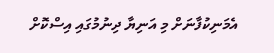އެމަނިކުފާނަށް މި އަނިޔާ ދިނުމުގައި އިސްކޮށް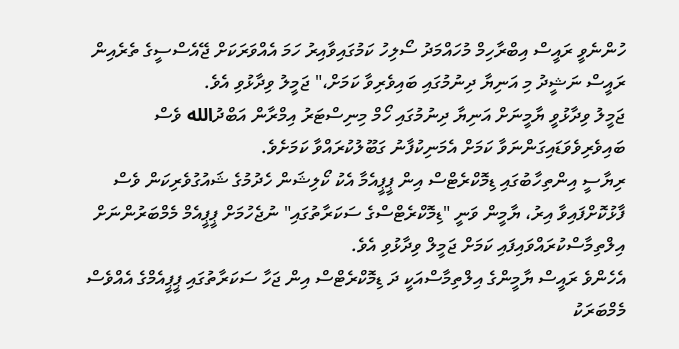ހުންނެވީ ރައީސް އިބްރާހިމް މުހައްމަދު ސޯލިހު ކަމުގައިވާއިރު ހަމަ އެއްވަރަކަށް ޖޭއެސްސީގެ ތެރެއިން ރައީސް ނަޝީދު މި އަނިޔާ ދިނުމުގައި ބައިވެރިވާ ކަމަށް،" ޖަމީލު ވިދާޅުވި އެވެ.
ޖަމީލު ވިދާޅުވީ ޔާމީނަށް އަނިޔާ ދިނުމުގައި ހޯމް މިނިސްޓަރު އިމްރާން އަބްދުالله ވެސް ބައިވެރިވެވަޑައިގަންނަވާ ކަމަށް އެމަނިކުފާނު ގަބޫލުކުރައްވާ ކަމަށެވެ.
ރިޔާސީ އިންތިހާބުގައި ޑިމޮކްރެޓްސް އިން ޕީޕީއެމާ އެކު ކޯލިޝަން ހެދުމުގެ ޝައުގުވެރިކަން ވެސް ފާޅުކޮށްފައިވާ އިރު، ޔާމީން ވަނީ "ޑިމޮކްރެޓްސްގެ ސަކަރާތުގައި" ނުޖެހުމަށް ޕީޕީއެމް މެމްބަރުންނަށް އިލްތިމާސްކުރައްވައިފައި ކަމަށް ޖަމީލް ވިދާޅުވި އެވެ.
އެހެންވެ ރައީސް ޔާމީންގެ އިލްތިމާސްއަކީ ދަ ޑިމޮކްރެޓްސް އިން ޖަހާ ސަކަރާތުގައި ޕީޕީއެމްގެ އެއްވެސް މެމްބަރަކު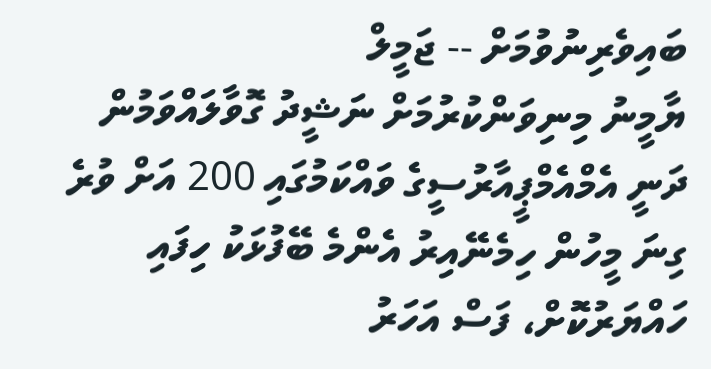ބައިވެރިނުވުމަށް -- ޖަމީލް
ޔާމީނު މިނިވަންކުރުމަށް ނަޝީދު ގޮވާލައްވަމުން ދަނީ އެމްއެމްޕީއާރުސީގެ ވައްކަމުގައި 200 އަށް ވުރެ ގިނަ މީހުން ހިމެނޭއިރު އެންމެ ބޭފުޅަކު ހިފައި ހައްޔަރުކޮށް، ފަސް އަހަރު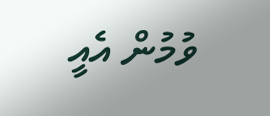ވުމުން އެއީ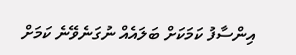އިންސާފު ކަމަކަށް ބަލައެއް ނުގަނެވޭނެ ކަމަށް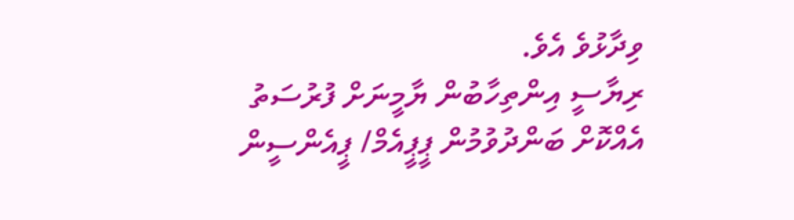ވިދާޅުވެ އެވެ.
ރިޔާސީ އިންތިހާބުން ޔާމީނަށް ފުރުސަތު އެއްކޮށް ބަންދުވުމުން ޕީޕީއެމް/ ޕީއެންސީން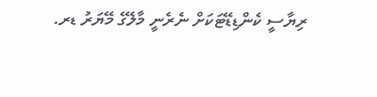ރިޔާސީ ކެންޑިޑޭޓަކަށް ނެރެނީ މާލޭގެ މޭޔަރު ޑރ.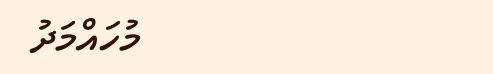މުހައްމަދު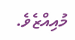މުއިއްޒެވެ.